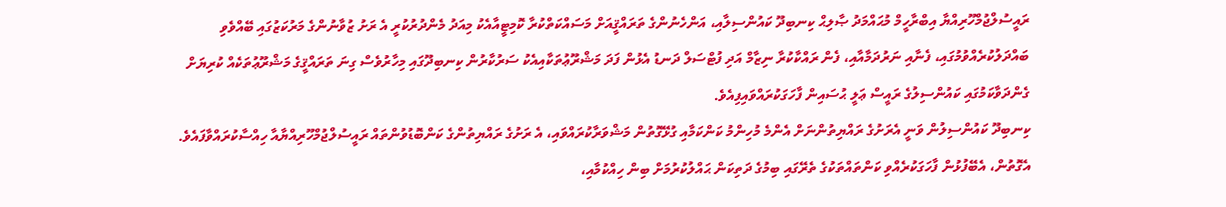ރައީސުލްޖުމްހޫރިއްޔާ އިބްރާހީމް މުޙައްމަދު ޞާލިޙް ކިނބިދޫ ކައުންސިލާއި، އަންހެނުންގެ ތަރައްޤީއަށް މަސައްކަތްކުރާ ކޮމިޓީއާއެކު މިއަދު މެންދުރުކުރީ އެ ރަށު ޒުވާނުންގެ މަރުކަޒުގައި ބޭއްވެވި ބައްދަލުކުރެއްވުމުގައި، ފެނާއި ނަރުދަމާއާއި، ފެން ރައްކާކުރާ ނިޒާމް އަދި ފުޓްސަލް ދަނޑު އެޅުން ފަދަ މަޝްރޫޢުތަކާއިއެކު ސަރުކާރުން ކިނބިދޫގައި މިހާރުވެސް ގިނަ ތަރައްޤީގެ މަޝްރޫޢުތަކެއް ކުރިޔަށް ގެންދަވާކަމުގައި ކައުންސިލުގެ ރައީސް ޢަލީ ޙުސައިން ފާހަގަކުރައްވައިފިއެވެ.
ކިނބިދޫ ކައުންސިލުން ވަނީ އެރަށުގެ ރައްޔިތުންނަށް އެންމެ މުހިންމު ކަންކަމާއި ގުޅޭގޮތުން މަޝްވަރާކުރައްވައި، އެ ރަށުގެ ރައްޔިތުންގެ ކަންބޮޑުވުންތައް ރައީސުލްޖުމްހޫރިއްޔާއާ ހިއްސާކުރައްވާފައެވެ. އެގޮތުން، އެބޭފުޅުން ފާހަގަކުރެއްވި ކަންތައްތަކުގެ ތެރޭގައި ބިމުގެ ދަތިކަން ޙައްލުކުރުމަށް ބިން ހިއްކުމާއި،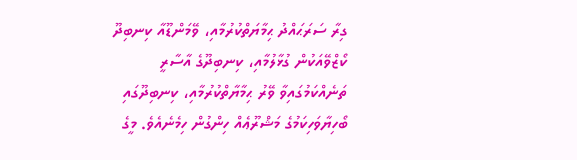ގިރާ ސަރަޙައްދު ޙިމާޔަތްކުރުމާއި، ވޭމަންޑޫއާ ކިނބިދޫ ކޯޒްވޭއަކުން ގުޅާލުމާއި، ކިނބިދޫގެ އާސާރީ ތަނެއްކަމުގައިވާ ވޭރު ޙިމާޔާތްކުރުމާއި، ކިނބިދޫގައި ބޯހިޔާވަހިކަމުގެ މަޝްރޫޢެއް ހިންގުން ހިމެނެއެވެ. މީގެ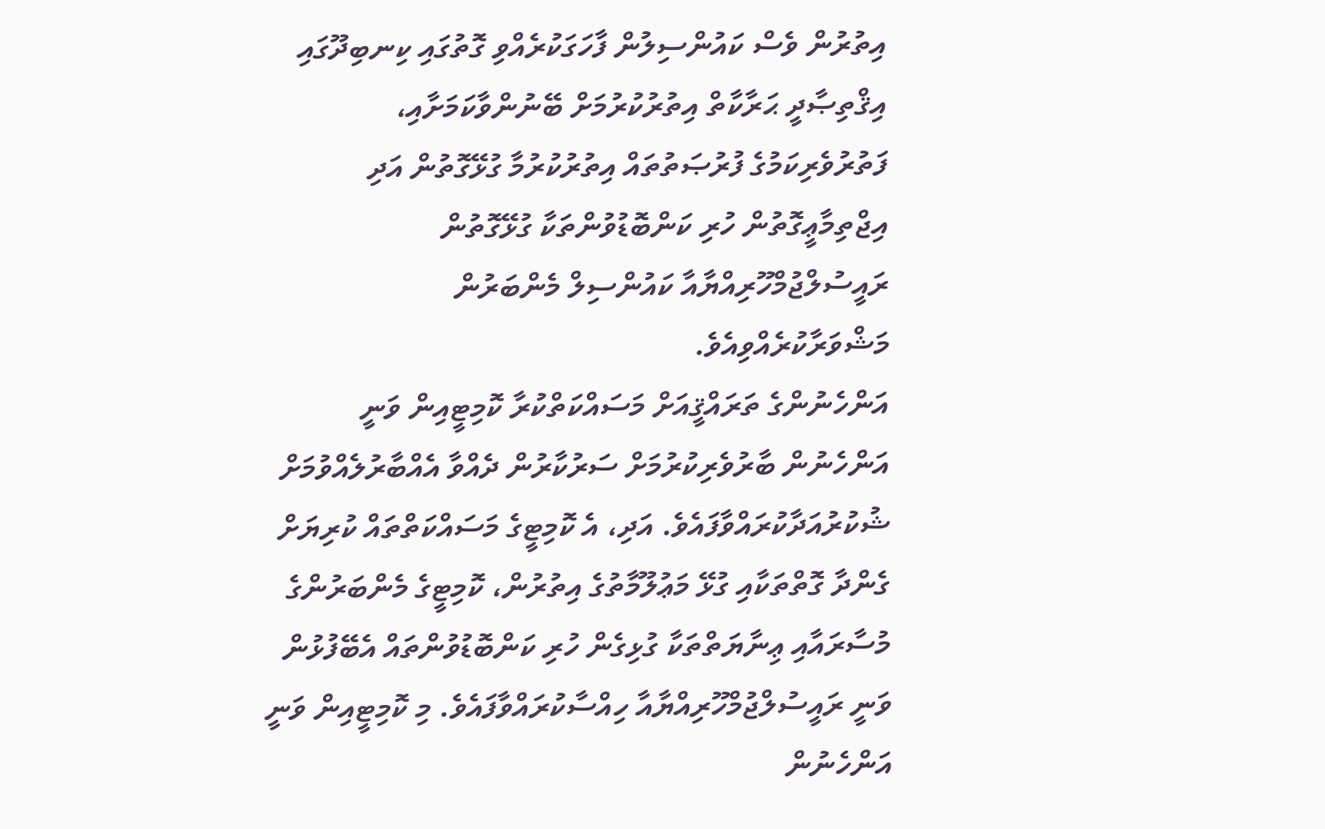އިތުރުން ވެސް ކައުންސިލުން ފާހަގަކުރެއްވި ގޮތުގައި ކިނބިދޫގައި އިޤްތިޞާދީ ޙަރާކާތް އިތުރުކުރުމަށް ބޭނުންވާކަމަށާއި، ފަތުރުވެރިކަމުގެ ފުރުޞަތުތައް އިތުރުކުރުމާ ގުޅޭގޮތުން އަދި އިޖްތިމާޢީގޮތުން ހުރި ކަންބޮޑުވުންތަކާ ގުޅޭގޮތުން ރައީސުލްޖުމްހޫރިއްޔާއާ ކައުންސިލް މެންބަރުން މަޝްވަރާކުރެއްވިއެވެ.
އަންހެނުންގެ ތަރައްޤީއަށް މަސައްކަތްކުރާ ކޮމިޓީއިން ވަނީ އަންހެނުން ބާރުވެރިކުރުމަށް ސަރުކާރުން ދެއްވާ އެއްބާރުލެއްވުމަށް ޝުކުރުއަދާކުރައްވާފައެވެ. އަދި، އެ ކޮމިޓީގެ މަސައްކަތްތައް ކުރިޔަށް ގެންދާ ގޮތްތަކާއި ގުޅޭ މަޢުލޫމާތުގެ އިތުރުން، ކޮމިޓީގެ މެންބަރުންގެ މުސާރައާއި ޢިނާޔަތްތަކާ ގުޅިގެން ހުރި ކަންބޮޑުވުންތައް އެބޭފުޅުން ވަނީ ރައީސުލްޖުމްހޫރިއްޔާއާ ހިއްސާކުރައްވާފައެވެ. މި ކޮމިޓީއިން ވަނީ އަންހެނުން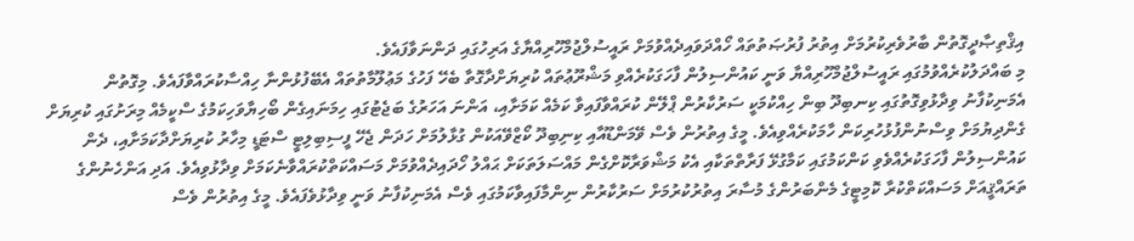އިޤްތިޞާދީގޮތުން ބާރުވެރިކުރުމަށް އިތުރު ފުރުޞަތުތައް ހޯއްދަވައިދެއްވުމަށް ރައީސުލްޖުމްހޫރިއްޔާގެ އަރިހުގައި ދަންނަވާފައެވެ.
މި ބައްދަލުކުރެއްވުމުގައި ރައީސުލްޖުމްހޫރިއްޔާ ވަނީ ކައުންސިލުން ފާހަގަކުރެއްވި މަޝްރޫޢުތައް ކުރިޔަށްދާގޮތާ ބެހޭ ފަހުގެ މަޢުލޫމާތުތައް އެބޭފުޅުންނާ ހިއްސާކުރައްވާފައެވެ. މިގޮތުން އެމަނިކުފާނު ވިދާޅުވިގޮތުގައި ކިނބިދޫ ބިން ހިއްކުމަކީ ސަރުކާރުން ޕްލޭން ކުރައްވާފައިވާ ކަމެއް ކަމަށާއި، އަންނަ އަހަރުގެ ބަޖެޓުގައި ހިމަނައިގެން ބޯހިޔާވަހިކަމުގެ ސްކީމެއް މިރަށުގައި ކުރިޔަށް ގެންދިޔުމަށް ވިސްނުންފުޅުހުރިކަން ހާމަކުރެއްވިއެވެ. މީގެ އިތުރުން ވެސް ވޭމަންޑޫއާއި ކިނިބިދޫ ކޯޒްވޭއަކުން ގުޅާލުމަށް ހަދަން ޖެހޭ ފީސިބިލިޓީ ސްޓަޑީ މިހާރު ކުރިޔަށްދާކަމަށާއި، ދެން ކައުންސިލުން ފާހަގަކުރެއްވެވި ކަންކަމުގައި ކަމާގުޅޭ ފަރާތްތަކާއި އެކު މަޝްވަރާކޮށްގެން މައްސަލަތަކަށް ޙައްލު ހޯދައިދެއްވުމަށް މަސައްކަތްކުރައްވާނެކަމަށް ވިދާޅުވިއެވެ. އަދި އަންހެނުންގެ ތަރައްޤީއަށް މަސައްކަތްކުރާ ކޮމިޓީގެ މެންބަރުންގެ މުސާރަ އިތުރުކުރުމަށް ސަރުކާރުން ނިންމާފައިވާކަމުގައި ވެސް އެމަނިކުފާނު ވަނީ ވިދާޅުވެފައެވެ. މީގެ އިތުރުން ވެސް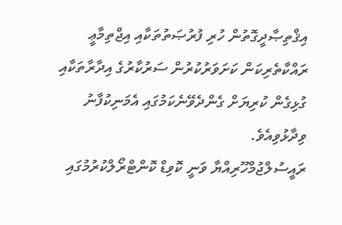އިޤްތިޞާދީގޮތުން ހުރި ފުރުޞަތުތަކާއި އިޖްތިމާޢީ ރައްކާތެރިކަން ކަށަވަރުކުރުން ސަރުކާރުގެ އިދާރާތަކާއި ގުޅިގެން ކުރިޔަށް ގެންދެވޭނެކަމުގައި އެމަނިކުފާނު ވިދާޅުވިއެވެ.
ރައީސުލްޖުމްހޫރިއްޔާ ވަނީ ކޮވިޑް ކޮންޓްރޯލްކުރުމުގައި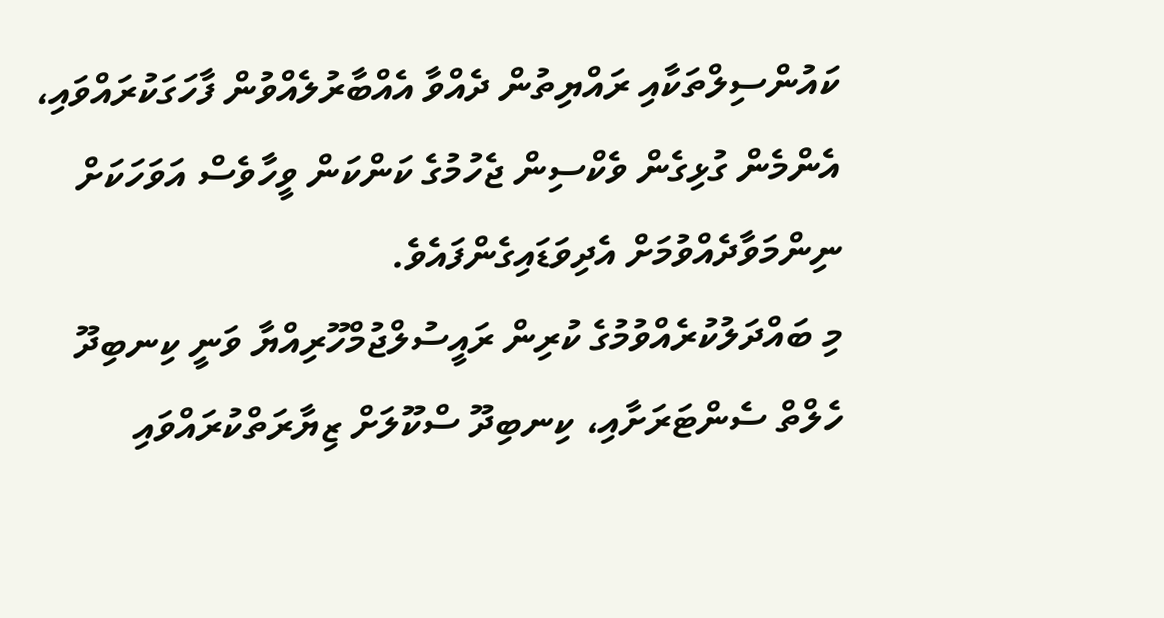ކައުންސިލްތަކާއި ރައްޔިތުން ދެއްވާ އެއްބާރުލެއްވުން ފާހަގަކުރައްވައި، އެންމެން ގުޅިގެން ވެކްސިން ޖެހުމުގެ ކަންކަން ވީހާވެސް އަވަހަކަށް ނިންމަވާދެއްވުމަށް އެދިވަޑައިގެންފައެވެ.
މި ބައްދަލުކުރެއްވުމުގެ ކުރިން ރައީސުލްޖުމްހޫރިއްޔާ ވަނީ ކިނބިދޫ ހެލްތް ސެންޓަރަށާއި، ކިނބިދޫ ސްކޫލަށް ޒިޔާރަތްކުރައްވައި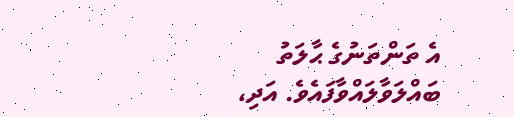އެ ތަންތަނުގެ ޙާލަތު ބައްލަވާލައްވާފައެވެ. އަދި،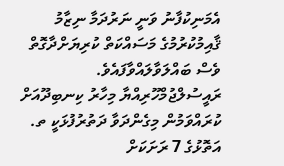އެމަނިކުފާނު ވަނީ ނަރުދަމާ ނިޒާމު ޤާއިމުކުރުމުގެ މަސައްކަތް ކުރިޔަށްދާގޮތް ވެސް ބައްލަވާލައްވާފައެވެ.
ރައީސުލްޖުމްހޫރިއްޔާ މިހާރު ކިނބިދޫއަށް ކުރައްވަމުން މިގެންދަވާ ދަތުރުފުޅަކީ ތ. އަތޮޅުގެ 7 ރަށަކަށް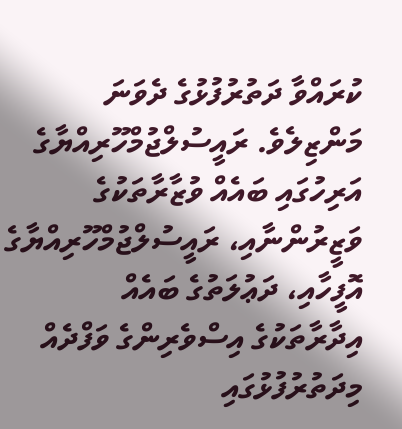ކުރައްވާ ދަތުރުފުޅުގެ ދެވަނަ މަންޒިލެވެ. ރައީސުލްޖުމްހޫރިއްޔާގެ އަރިހުގައި ބައެއް ވުޒާރާތަކުގެ ވަޒީރުންނާއި، ރައީސުލްޖުމްހޫރިއްޔާގެ އޮފީހާއި، ދަޢުލަތުގެ ބައެއް އިދާރާތަކުގެ އިސްވެރިންގެ ވަފްދެއް މިދަތުރުފުޅުގައި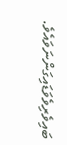ބައިވެރިވެވަޑައިގަންނަވައެވެ.